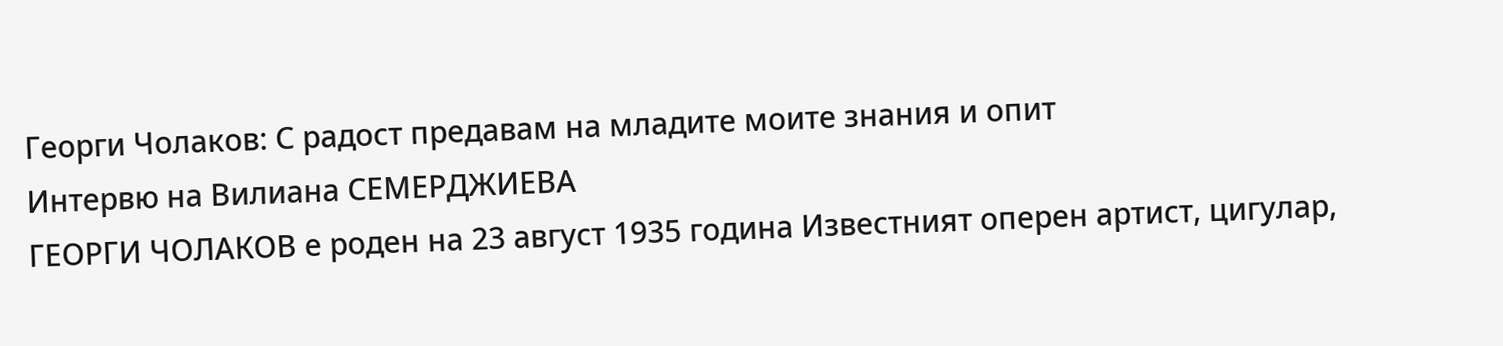Георги Чолаков: С радост предавам на младите моите знания и опит
Интервю на Вилиана СЕМЕРДЖИЕВА
ГЕОРГИ ЧОЛАКОВ е роден на 23 август 1935 година Известният оперен артист, цигулар,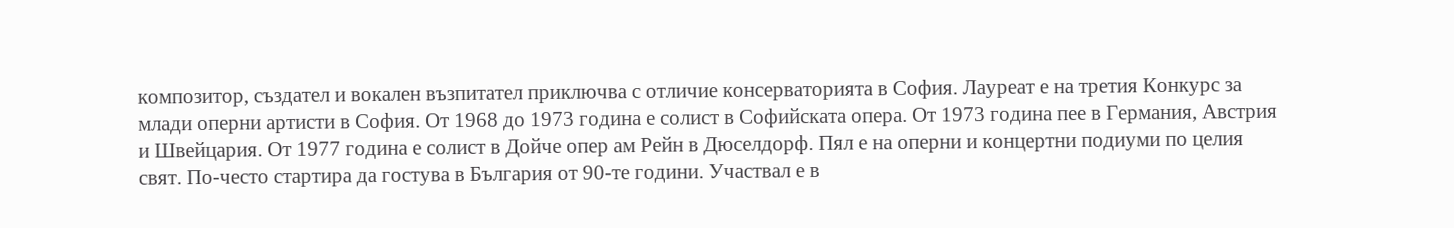композитор, създател и вокален възпитател приключва с отличие консерваторията в София. Лауреат е на третия Конкурс за млади оперни артисти в София. От 1968 до 1973 година е солист в Софийската опера. От 1973 година пее в Германия, Австрия и Швейцария. От 1977 година е солист в Дойче опер ам Рейн в Дюселдорф. Пял е на оперни и концертни подиуми по целия свят. По-често стартира да гостува в България от 90-те години. Участвал е в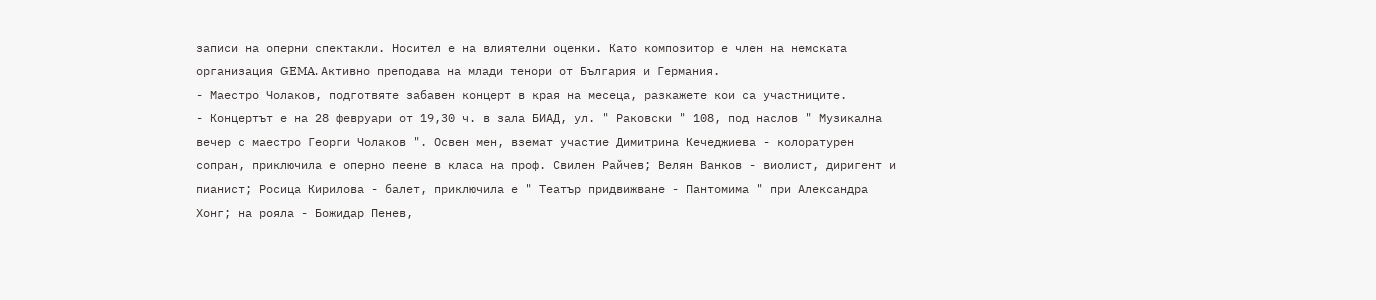записи на оперни спектакли. Носител е на влиятелни оценки. Като композитор е член на немската организация GEMA. Активно преподава на млади тенори от България и Германия.
- Маестро Чолаков, подготвяте забавен концерт в края на месеца, разкажете кои са участниците.
- Концертът е на 28 февруари от 19,30 ч. в зала БИАД, ул. " Раковски " 108, под наслов " Музикална вечер с маестро Георги Чолаков ". Освен мен, вземат участие Димитрина Кечеджиева - колоратурен сопран, приключила е оперно пеене в класа на проф. Свилен Райчев; Велян Ванков - виолист, диригент и пианист; Росица Кирилова - балет, приключила е " Театър придвижване - Пантомима " при Александра Хонг; на рояла - Божидар Пенев,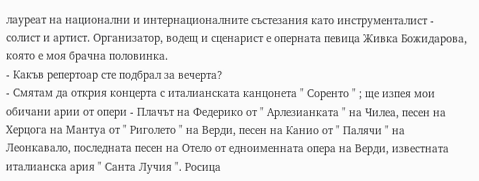лауреат на национални и интернационалните състезания като инструменталист - солист и артист. Организатор, водещ и сценарист е оперната певица Живка Божидарова, която е моя брачна половинка.
- Какъв репертоар сте подбрал за вечерта?
- Смятам да открия концерта с италианската канцонета " Соренто " ; ще изпея мои обичани арии от опери - Плачът на Федерико от " Арлезианката " на Чилеа, песен на Херцога на Мантуа от " Риголето " на Верди, песен на Канио от " Палячи " на Леонкавало, последната песен на Отело от едноименната опера на Верди, известната италианска ария " Санта Лучия ". Росица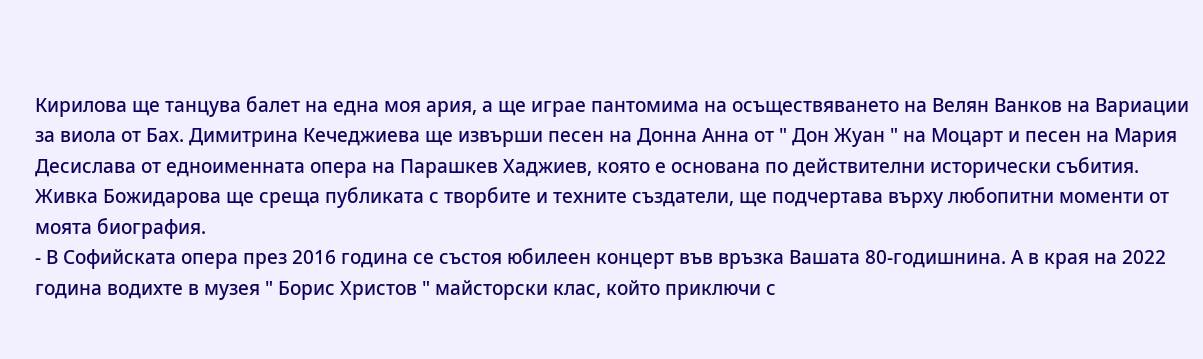Кирилова ще танцува балет на една моя ария, а ще играе пантомима на осъществяването на Велян Ванков на Вариации за виола от Бах. Димитрина Кечеджиева ще извърши песен на Донна Анна от " Дон Жуан " на Моцарт и песен на Мария Десислава от едноименната опера на Парашкев Хаджиев, която е основана по действителни исторически събития. Живка Божидарова ще среща публиката с творбите и техните създатели, ще подчертава върху любопитни моменти от моята биография.
- В Софийската опера през 2016 година се състоя юбилеен концерт във връзка Вашата 80-годишнина. А в края на 2022 година водихте в музея " Борис Христов " майсторски клас, който приключи с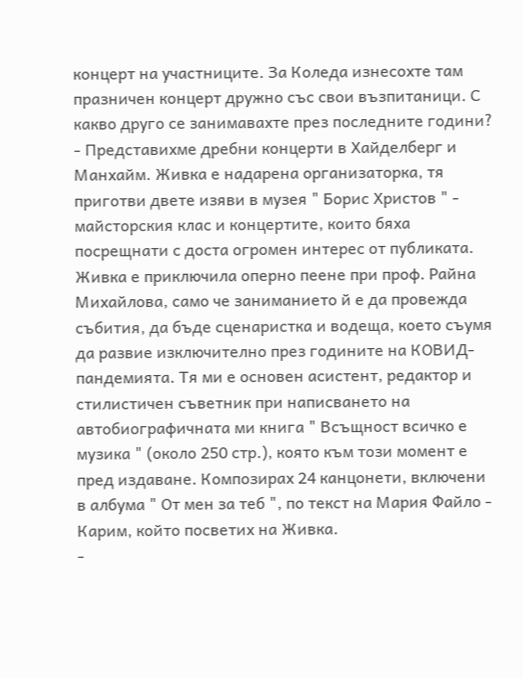концерт на участниците. За Коледа изнесохте там празничен концерт дружно със свои възпитаници. С какво друго се занимавахте през последните години?
- Представихме дребни концерти в Хайделберг и Манхайм. Живка е надарена организаторка, тя приготви двете изяви в музея " Борис Христов " - майсторския клас и концертите, които бяха посрещнати с доста огромен интерес от публиката. Живка е приключила оперно пеене при проф. Райна Михайлова, само че заниманието й е да провежда събития, да бъде сценаристка и водеща, което съумя да развие изключително през годините на КОВИД-пандемията. Тя ми е основен асистент, редактор и стилистичен съветник при написването на автобиографичната ми книга " Всъщност всичко е музика " (около 250 стр.), която към този момент е пред издаване. Композирах 24 канцонети, включени в албума " От мен за теб ", по текст на Мария Файло - Карим, който посветих на Живка.
-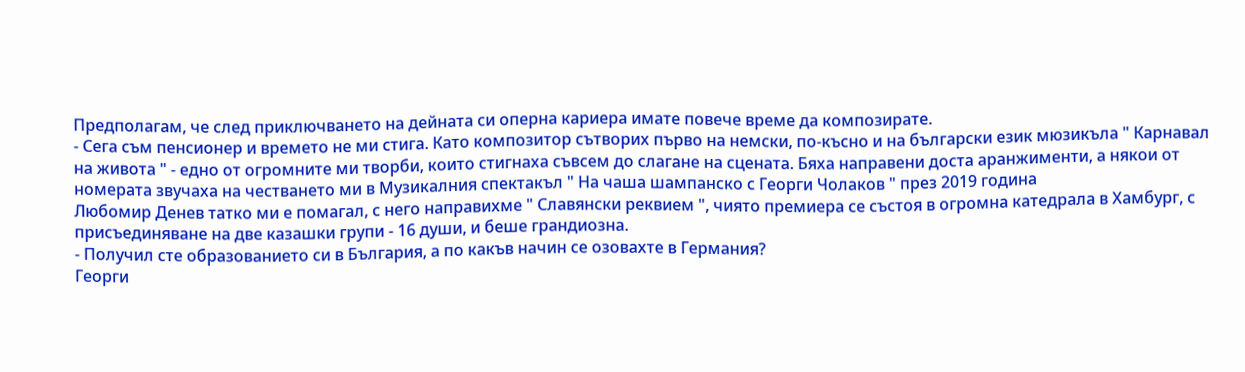Предполагам, че след приключването на дейната си оперна кариера имате повече време да композирате.
- Сега съм пенсионер и времето не ми стига. Като композитор сътворих първо на немски, по-късно и на български език мюзикъла " Карнавал на живота " - едно от огромните ми творби, които стигнаха съвсем до слагане на сцената. Бяха направени доста аранжименти, а някои от номерата звучаха на честването ми в Музикалния спектакъл " На чаша шампанско с Георги Чолаков " през 2019 година
Любомир Денев татко ми е помагал, с него направихме " Славянски реквием ", чиято премиера се състоя в огромна катедрала в Хамбург, с присъединяване на две казашки групи - 16 души, и беше грандиозна.
- Получил сте образованието си в България, а по какъв начин се озовахте в Германия?
Георги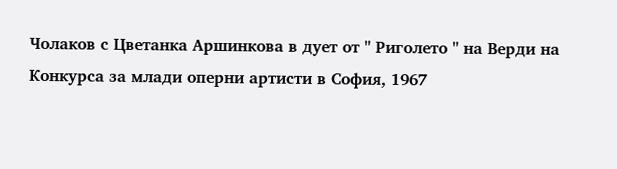Чолаков с Цветанка Аршинкова в дует от " Риголето " на Верди на Конкурса за млади оперни артисти в София, 1967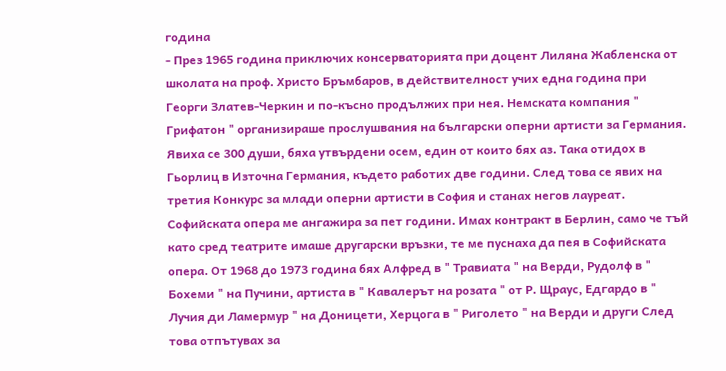година
- През 1965 година приключих консерваторията при доцент Лиляна Жабленска от школата на проф. Христо Бръмбаров, в действителност учих една година при Георги Златев-Черкин и по-късно продължих при нея. Немската компания " Грифатон " организираше прослушвания на български оперни артисти за Германия. Явиха се 300 души, бяха утвърдени осем, един от които бях аз. Така отидох в Гьорлиц в Източна Германия, където работих две години. След това се явих на третия Конкурс за млади оперни артисти в София и станах негов лауреат. Софийската опера ме ангажира за пет години. Имах контракт в Берлин, само че тъй като сред театрите имаше другарски връзки, те ме пуснаха да пея в Софийската опера. От 1968 до 1973 година бях Алфред в " Травиата " на Верди, Рудолф в " Бохеми " на Пучини, артиста в " Кавалерът на розата " от Р. Щраус, Едгардо в " Лучия ди Ламермур " на Доницети, Херцога в " Риголето " на Верди и други След това отпътувах за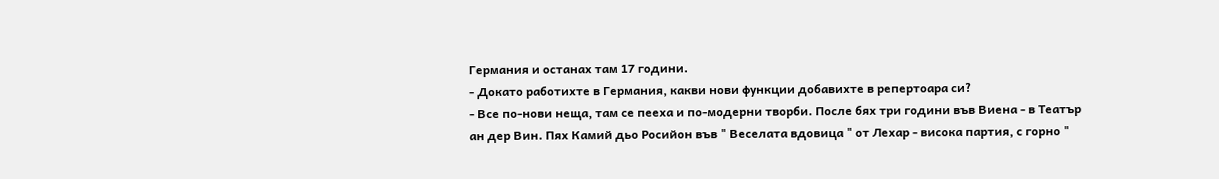Германия и останах там 17 години.
- Докато работихте в Германия, какви нови функции добавихте в репертоара си?
- Все по-нови неща, там се пееха и по-модерни творби. После бях три години във Виена - в Театър ан дер Вин. Пях Камий дьо Росийон във " Веселата вдовица " от Лехар - висока партия, с горно "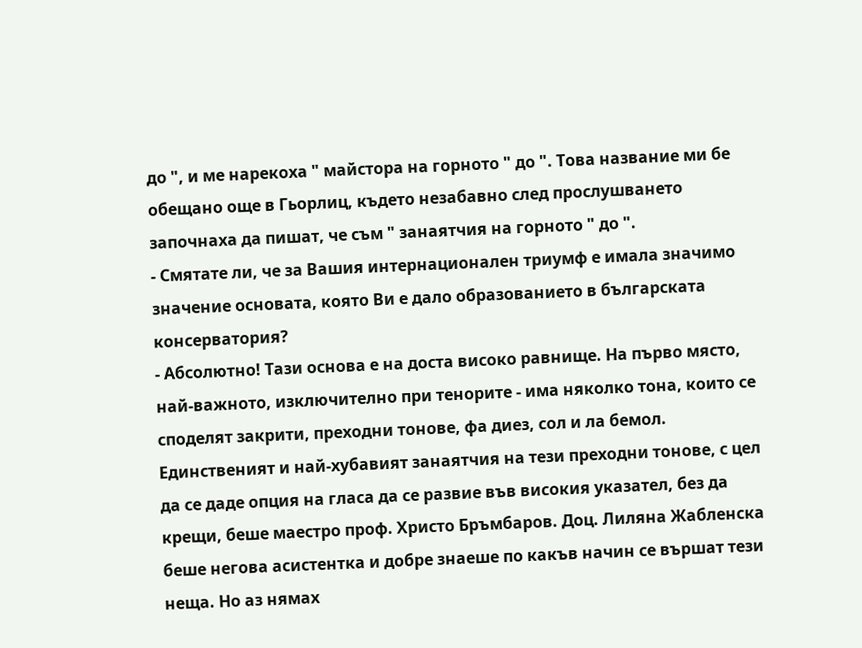до ", и ме нарекоха " майстора на горното " до ". Това название ми бе обещано още в Гьорлиц, където незабавно след прослушването започнаха да пишат, че съм " занаятчия на горното " до ".
- Смятате ли, че за Вашия интернационален триумф е имала значимо значение основата, която Ви е дало образованието в българската консерватория?
- Абсолютно! Тази основа е на доста високо равнище. На първо място, най-важното, изключително при тенорите - има няколко тона, които се споделят закрити, преходни тонове, фа диез, сол и ла бемол. Единственият и най-хубавият занаятчия на тези преходни тонове, с цел да се даде опция на гласа да се развие във високия указател, без да крещи, беше маестро проф. Христо Бръмбаров. Доц. Лиляна Жабленска беше негова асистентка и добре знаеше по какъв начин се вършат тези неща. Но аз нямах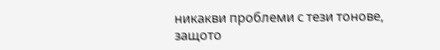никакви проблеми с тези тонове, защото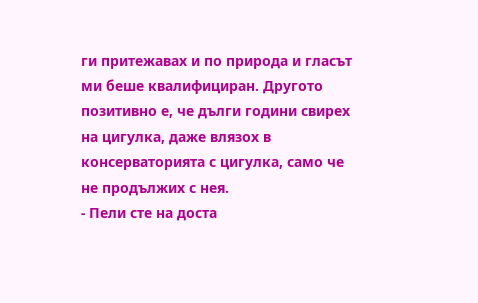ги притежавах и по природа и гласът ми беше квалифициран. Другото позитивно е, че дълги години свирех на цигулка, даже влязох в консерваторията с цигулка, само че не продължих с нея.
- Пели сте на доста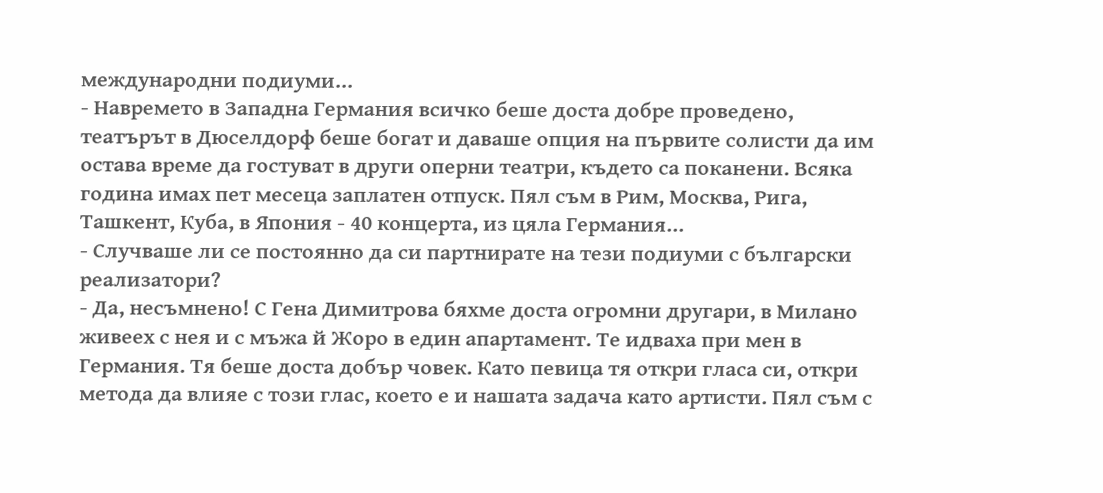международни подиуми...
- Навремето в Западна Германия всичко беше доста добре проведено, театърът в Дюселдорф беше богат и даваше опция на първите солисти да им остава време да гостуват в други оперни театри, където са поканени. Всяка година имах пет месеца заплатен отпуск. Пял съм в Рим, Москва, Рига, Ташкент, Куба, в Япония - 40 концерта, из цяла Германия...
- Случваше ли се постоянно да си партнирате на тези подиуми с български реализатори?
- Да, несъмнено! С Гена Димитрова бяхме доста огромни другари, в Милано живеех с нея и с мъжа й Жоро в един апартамент. Те идваха при мен в Германия. Тя беше доста добър човек. Като певица тя откри гласа си, откри метода да влияе с този глас, което е и нашата задача като артисти. Пял съм с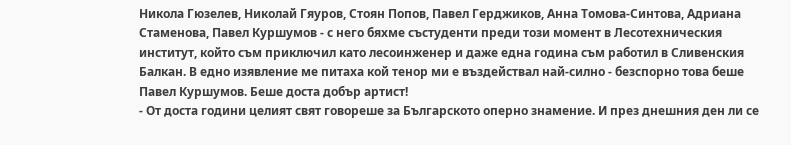Никола Гюзелев, Николай Гяуров, Стоян Попов, Павел Герджиков, Анна Томова-Синтова, Адриана Стаменова, Павел Куршумов - с него бяхме състуденти преди този момент в Лесотехническия институт, който съм приключил като лесоинженер и даже една година съм работил в Сливенския Балкан. В едно изявление ме питаха кой тенор ми е въздействал най-силно - безспорно това беше Павел Куршумов. Беше доста добър артист!
- От доста години целият свят говореше за Българското оперно знамение. И през днешния ден ли се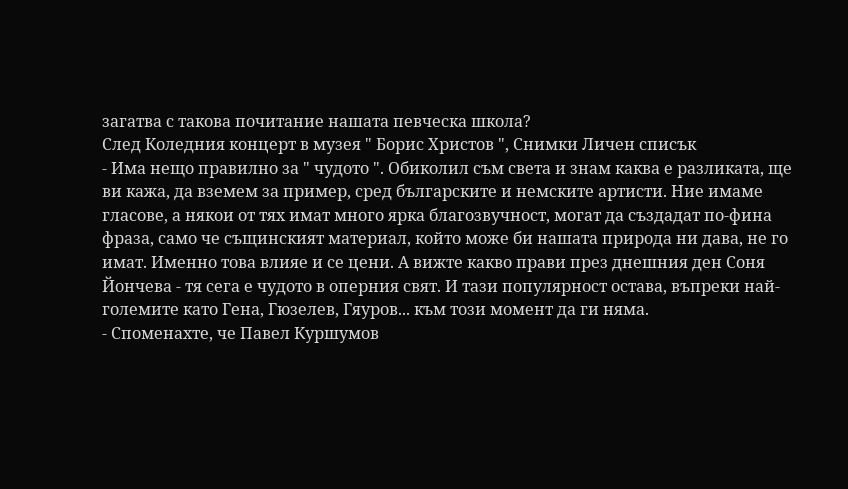загатва с такова почитание нашата певческа школа?
След Коледния концерт в музея " Борис Христов ", Снимки Личен списък
- Има нещо правилно за " чудото ". Обиколил съм света и знам каква е разликата, ще ви кажа, да вземем за пример, сред българските и немските артисти. Ние имаме гласове, а някои от тях имат много ярка благозвучност, могат да създадат по-фина фраза, само че същинският материал, който може би нашата природа ни дава, не го имат. Именно това влияе и се цени. А вижте какво прави през днешния ден Соня Йончева - тя сега е чудото в оперния свят. И тази популярност остава, въпреки най-големите като Гена, Гюзелев, Гяуров... към този момент да ги няма.
- Споменахте, че Павел Куршумов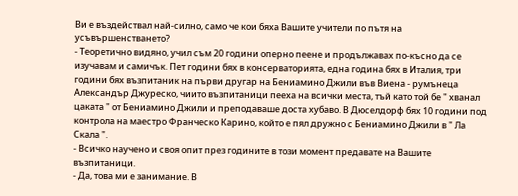Ви е въздействал най-силно, само че кои бяха Вашите учители по пътя на усъвършенстването?
- Теоретично видяно, учил съм 20 години оперно пеене и продължавах по-късно да се изучавам и самичък. Пет години бях в консерваторията, една година бях в Италия, три години бях възпитаник на първи другар на Бениамино Джили във Виена - румънеца Александър Джуреско, чиито възпитаници пееха на всички места, тъй като той бе " хванал цаката " от Бениамино Джили и преподаваше доста хубаво. В Дюселдорф бях 10 години под контрола на маестро Франческо Карино, който е пял дружно с Бениамино Джили в " Ла Скала ".
- Всичко научено и своя опит през годините в този момент предавате на Вашите възпитаници.
- Да, това ми е занимание. В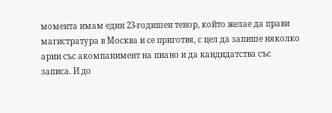момента имам един 23-годишен тенор, който желае да прави магистратура в Москва и се приготвя, с цел да запише няколко арии със акомпанимент на пиано и да кандидатства със записа. И до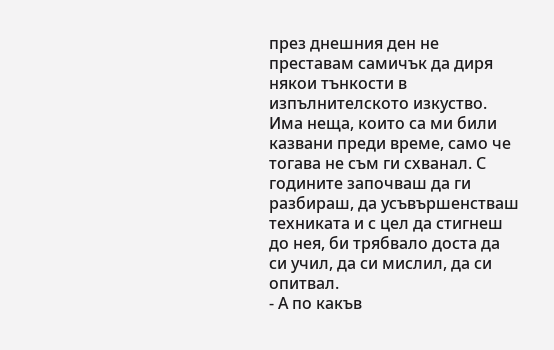през днешния ден не преставам самичък да диря някои тънкости в изпълнителското изкуство. Има неща, които са ми били казвани преди време, само че тогава не съм ги схванал. С годините започваш да ги разбираш, да усъвършенстваш техниката и с цел да стигнеш до нея, би трябвало доста да си учил, да си мислил, да си опитвал.
- А по какъв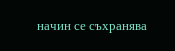начин се съхранява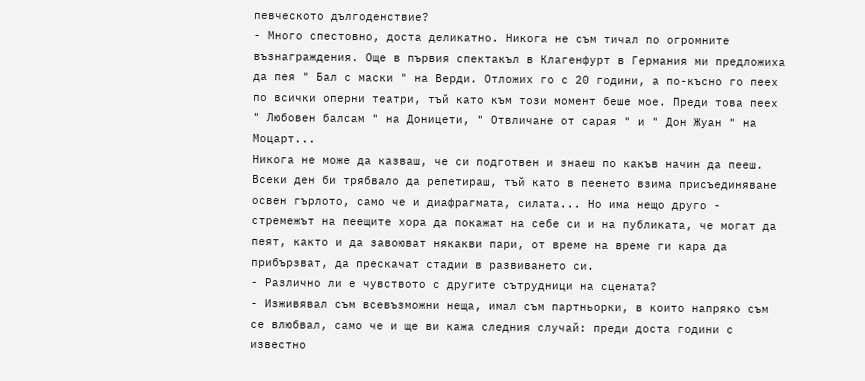певческото дългоденствие?
- Много спестовно, доста деликатно. Никога не съм тичал по огромните възнаграждения. Още в първия спектакъл в Клагенфурт в Германия ми предложиха да пея " Бал с маски " на Верди. Отложих го с 20 години, а по-късно го пеех по всички оперни театри, тъй като към този момент беше мое. Преди това пеех " Любовен балсам " на Доницети, " Отвличане от сарая " и " Дон Жуан " на Моцарт...
Никога не може да казваш, че си подготвен и знаеш по какъв начин да пееш. Всеки ден би трябвало да репетираш, тъй като в пеенето взима присъединяване освен гърлото, само че и диафрагмата, силата... Но има нещо друго - стремежът на пеещите хора да покажат на себе си и на публиката, че могат да пеят, както и да завоюват някакви пари, от време на време ги кара да прибързват, да прескачат стадии в развиването си.
- Различно ли е чувството с другите сътрудници на сцената?
- Изживявал съм всевъзможни неща, имал съм партньорки, в които напряко съм се влюбвал, само че и ще ви кажа следния случай: преди доста години с известно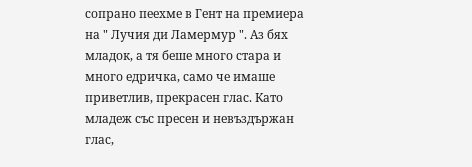сопрано пеехме в Гент на премиера на " Лучия ди Ламермур ". Аз бях младок, а тя беше много стара и много едричка, само че имаше приветлив, прекрасен глас. Като младеж със пресен и невъздържан глас,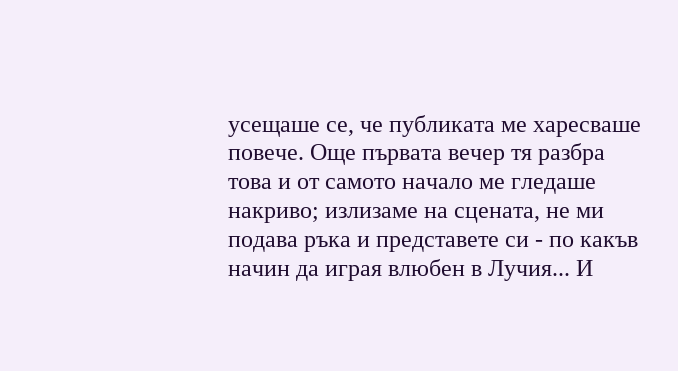усещаше се, че публиката ме харесваше повече. Още първата вечер тя разбра това и от самото начало ме гледаше накриво; излизаме на сцената, не ми подава ръка и представете си - по какъв начин да играя влюбен в Лучия... И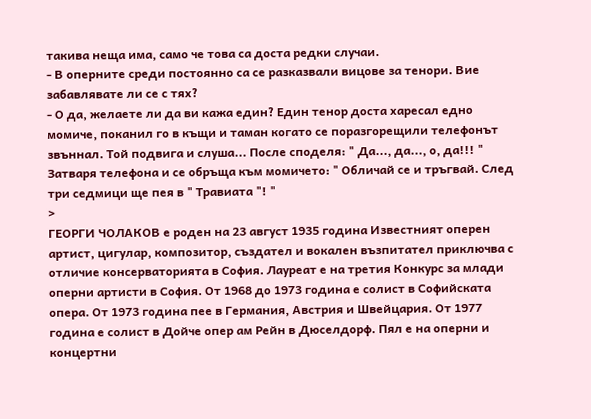такива неща има, само че това са доста редки случаи.
- В оперните среди постоянно са се разказвали вицове за тенори. Вие забавлявате ли се с тях?
- О да, желаете ли да ви кажа един? Един тенор доста харесал едно момиче, поканил го в къщи и таман когато се поразгорещили телефонът звъннал. Той подвига и слуша... После споделя: " Да..., да..., о, да!!! " Затваря телефона и се обръща към момичето: " Обличай се и тръгвай. След три седмици ще пея в " Травиата "! "
>
ГЕОРГИ ЧОЛАКОВ е роден на 23 август 1935 година Известният оперен артист, цигулар, композитор, създател и вокален възпитател приключва с отличие консерваторията в София. Лауреат е на третия Конкурс за млади оперни артисти в София. От 1968 до 1973 година е солист в Софийската опера. От 1973 година пее в Германия, Австрия и Швейцария. От 1977 година е солист в Дойче опер ам Рейн в Дюселдорф. Пял е на оперни и концертни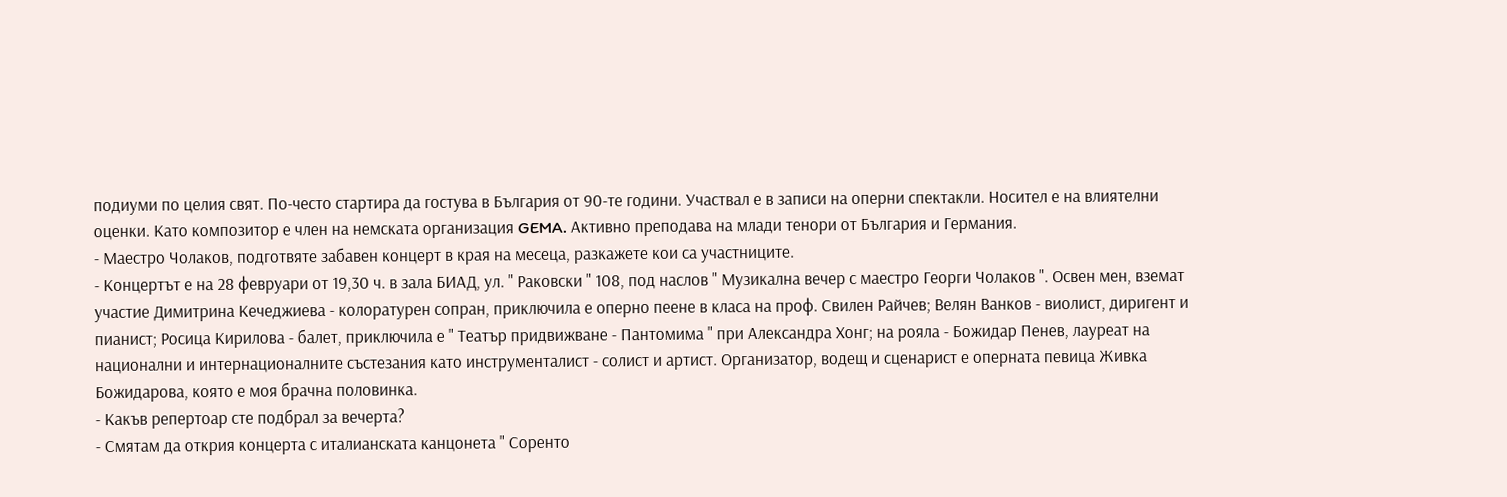подиуми по целия свят. По-често стартира да гостува в България от 90-те години. Участвал е в записи на оперни спектакли. Носител е на влиятелни оценки. Като композитор е член на немската организация GEMA. Активно преподава на млади тенори от България и Германия.
- Маестро Чолаков, подготвяте забавен концерт в края на месеца, разкажете кои са участниците.
- Концертът е на 28 февруари от 19,30 ч. в зала БИАД, ул. " Раковски " 108, под наслов " Музикална вечер с маестро Георги Чолаков ". Освен мен, вземат участие Димитрина Кечеджиева - колоратурен сопран, приключила е оперно пеене в класа на проф. Свилен Райчев; Велян Ванков - виолист, диригент и пианист; Росица Кирилова - балет, приключила е " Театър придвижване - Пантомима " при Александра Хонг; на рояла - Божидар Пенев, лауреат на национални и интернационалните състезания като инструменталист - солист и артист. Организатор, водещ и сценарист е оперната певица Живка Божидарова, която е моя брачна половинка.
- Какъв репертоар сте подбрал за вечерта?
- Смятам да открия концерта с италианската канцонета " Соренто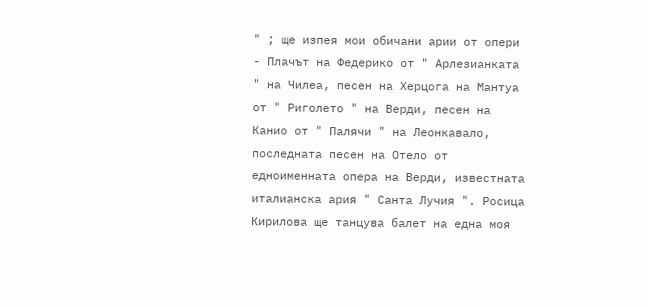" ; ще изпея мои обичани арии от опери - Плачът на Федерико от " Арлезианката " на Чилеа, песен на Херцога на Мантуа от " Риголето " на Верди, песен на Канио от " Палячи " на Леонкавало, последната песен на Отело от едноименната опера на Верди, известната италианска ария " Санта Лучия ". Росица Кирилова ще танцува балет на една моя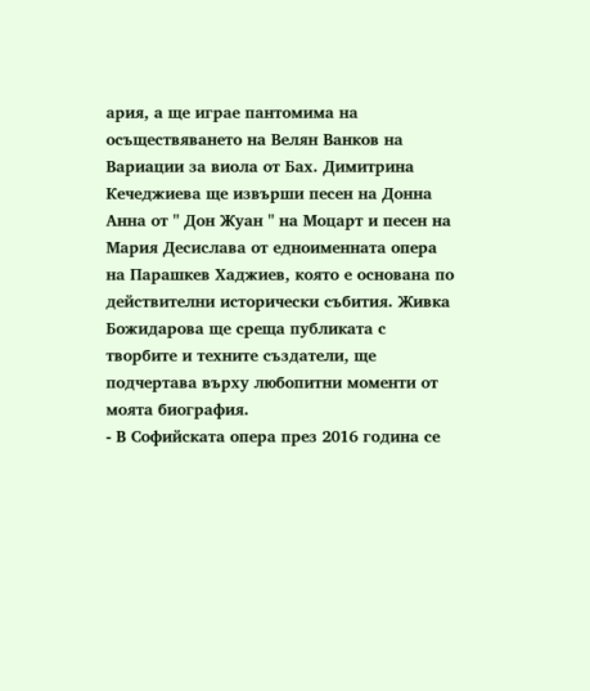ария, а ще играе пантомима на осъществяването на Велян Ванков на Вариации за виола от Бах. Димитрина Кечеджиева ще извърши песен на Донна Анна от " Дон Жуан " на Моцарт и песен на Мария Десислава от едноименната опера на Парашкев Хаджиев, която е основана по действителни исторически събития. Живка Божидарова ще среща публиката с творбите и техните създатели, ще подчертава върху любопитни моменти от моята биография.
- В Софийската опера през 2016 година се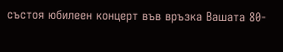състоя юбилеен концерт във връзка Вашата 80-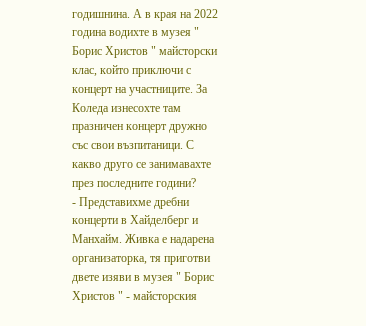годишнина. А в края на 2022 година водихте в музея " Борис Христов " майсторски клас, който приключи с концерт на участниците. За Коледа изнесохте там празничен концерт дружно със свои възпитаници. С какво друго се занимавахте през последните години?
- Представихме дребни концерти в Хайделберг и Манхайм. Живка е надарена организаторка, тя приготви двете изяви в музея " Борис Христов " - майсторския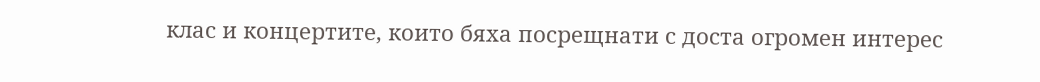клас и концертите, които бяха посрещнати с доста огромен интерес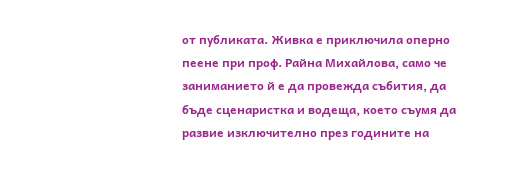от публиката. Живка е приключила оперно пеене при проф. Райна Михайлова, само че заниманието й е да провежда събития, да бъде сценаристка и водеща, което съумя да развие изключително през годините на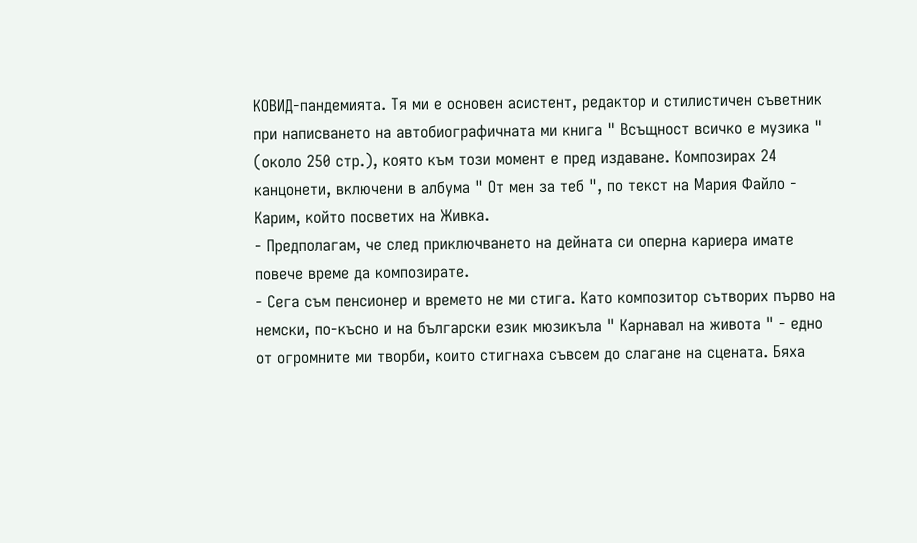КОВИД-пандемията. Тя ми е основен асистент, редактор и стилистичен съветник при написването на автобиографичната ми книга " Всъщност всичко е музика " (около 250 стр.), която към този момент е пред издаване. Композирах 24 канцонети, включени в албума " От мен за теб ", по текст на Мария Файло - Карим, който посветих на Живка.
- Предполагам, че след приключването на дейната си оперна кариера имате повече време да композирате.
- Сега съм пенсионер и времето не ми стига. Като композитор сътворих първо на немски, по-късно и на български език мюзикъла " Карнавал на живота " - едно от огромните ми творби, които стигнаха съвсем до слагане на сцената. Бяха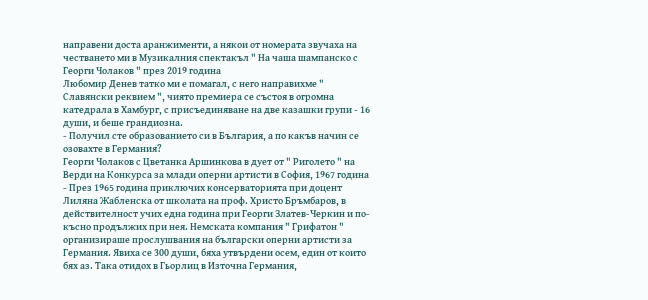направени доста аранжименти, а някои от номерата звучаха на честването ми в Музикалния спектакъл " На чаша шампанско с Георги Чолаков " през 2019 година
Любомир Денев татко ми е помагал, с него направихме " Славянски реквием ", чиято премиера се състоя в огромна катедрала в Хамбург, с присъединяване на две казашки групи - 16 души, и беше грандиозна.
- Получил сте образованието си в България, а по какъв начин се озовахте в Германия?
Георги Чолаков с Цветанка Аршинкова в дует от " Риголето " на Верди на Конкурса за млади оперни артисти в София, 1967 година
- През 1965 година приключих консерваторията при доцент Лиляна Жабленска от школата на проф. Христо Бръмбаров, в действителност учих една година при Георги Златев-Черкин и по-късно продължих при нея. Немската компания " Грифатон " организираше прослушвания на български оперни артисти за Германия. Явиха се 300 души, бяха утвърдени осем, един от които бях аз. Така отидох в Гьорлиц в Източна Германия,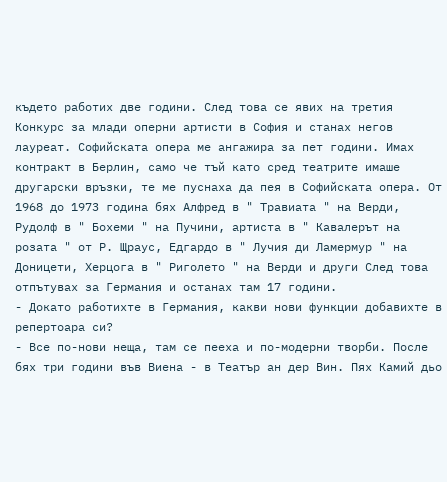където работих две години. След това се явих на третия Конкурс за млади оперни артисти в София и станах негов лауреат. Софийската опера ме ангажира за пет години. Имах контракт в Берлин, само че тъй като сред театрите имаше другарски връзки, те ме пуснаха да пея в Софийската опера. От 1968 до 1973 година бях Алфред в " Травиата " на Верди, Рудолф в " Бохеми " на Пучини, артиста в " Кавалерът на розата " от Р. Щраус, Едгардо в " Лучия ди Ламермур " на Доницети, Херцога в " Риголето " на Верди и други След това отпътувах за Германия и останах там 17 години.
- Докато работихте в Германия, какви нови функции добавихте в репертоара си?
- Все по-нови неща, там се пееха и по-модерни творби. После бях три години във Виена - в Театър ан дер Вин. Пях Камий дьо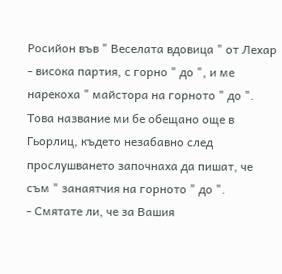Росийон във " Веселата вдовица " от Лехар - висока партия, с горно " до ", и ме нарекоха " майстора на горното " до ". Това название ми бе обещано още в Гьорлиц, където незабавно след прослушването започнаха да пишат, че съм " занаятчия на горното " до ".
- Смятате ли, че за Вашия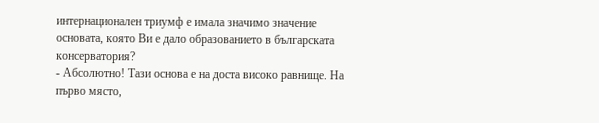интернационален триумф е имала значимо значение основата, която Ви е дало образованието в българската консерватория?
- Абсолютно! Тази основа е на доста високо равнище. На първо място,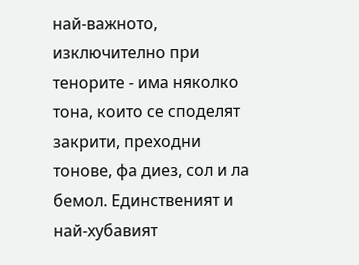най-важното, изключително при тенорите - има няколко тона, които се споделят закрити, преходни тонове, фа диез, сол и ла бемол. Единственият и най-хубавият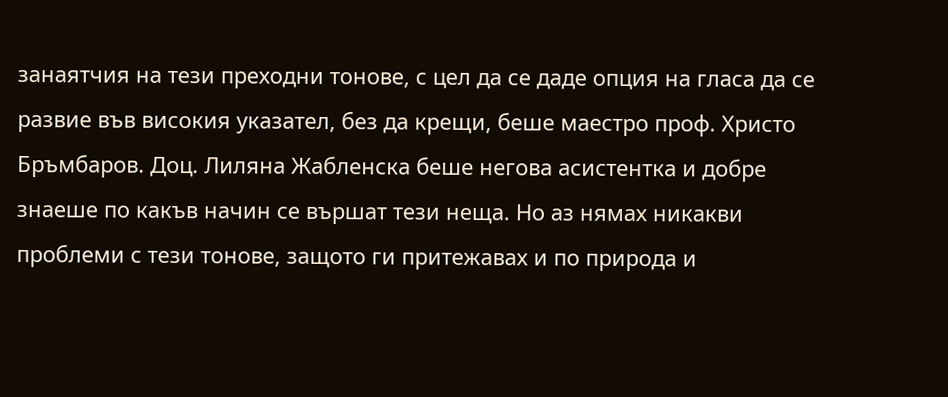занаятчия на тези преходни тонове, с цел да се даде опция на гласа да се развие във високия указател, без да крещи, беше маестро проф. Христо Бръмбаров. Доц. Лиляна Жабленска беше негова асистентка и добре знаеше по какъв начин се вършат тези неща. Но аз нямах никакви проблеми с тези тонове, защото ги притежавах и по природа и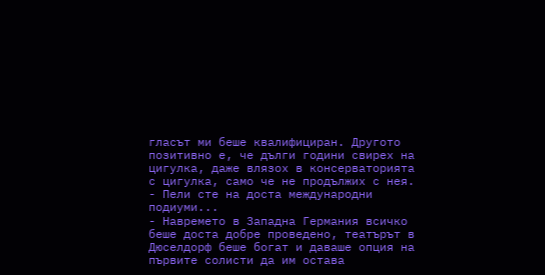гласът ми беше квалифициран. Другото позитивно е, че дълги години свирех на цигулка, даже влязох в консерваторията с цигулка, само че не продължих с нея.
- Пели сте на доста международни подиуми...
- Навремето в Западна Германия всичко беше доста добре проведено, театърът в Дюселдорф беше богат и даваше опция на първите солисти да им остава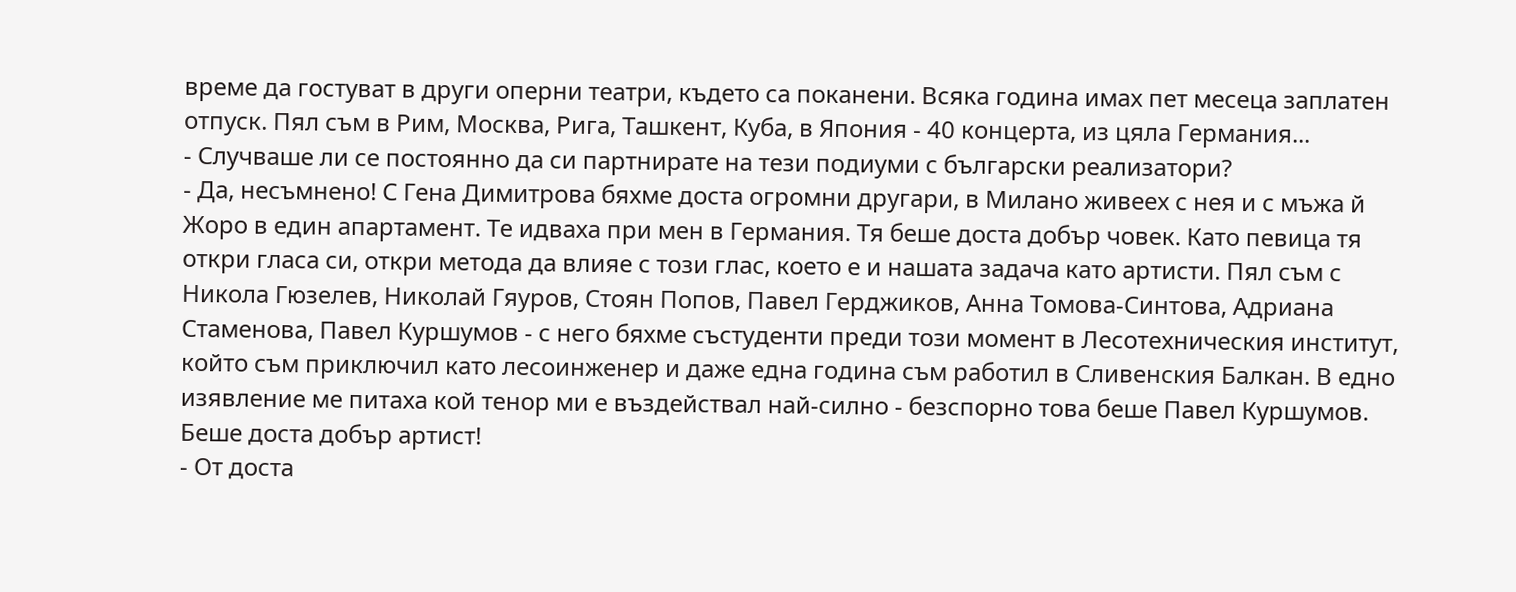време да гостуват в други оперни театри, където са поканени. Всяка година имах пет месеца заплатен отпуск. Пял съм в Рим, Москва, Рига, Ташкент, Куба, в Япония - 40 концерта, из цяла Германия...
- Случваше ли се постоянно да си партнирате на тези подиуми с български реализатори?
- Да, несъмнено! С Гена Димитрова бяхме доста огромни другари, в Милано живеех с нея и с мъжа й Жоро в един апартамент. Те идваха при мен в Германия. Тя беше доста добър човек. Като певица тя откри гласа си, откри метода да влияе с този глас, което е и нашата задача като артисти. Пял съм с Никола Гюзелев, Николай Гяуров, Стоян Попов, Павел Герджиков, Анна Томова-Синтова, Адриана Стаменова, Павел Куршумов - с него бяхме състуденти преди този момент в Лесотехническия институт, който съм приключил като лесоинженер и даже една година съм работил в Сливенския Балкан. В едно изявление ме питаха кой тенор ми е въздействал най-силно - безспорно това беше Павел Куршумов. Беше доста добър артист!
- От доста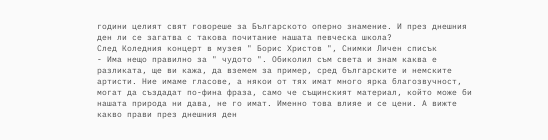години целият свят говореше за Българското оперно знамение. И през днешния ден ли се загатва с такова почитание нашата певческа школа?
След Коледния концерт в музея " Борис Христов ", Снимки Личен списък
- Има нещо правилно за " чудото ". Обиколил съм света и знам каква е разликата, ще ви кажа, да вземем за пример, сред българските и немските артисти. Ние имаме гласове, а някои от тях имат много ярка благозвучност, могат да създадат по-фина фраза, само че същинският материал, който може би нашата природа ни дава, не го имат. Именно това влияе и се цени. А вижте какво прави през днешния ден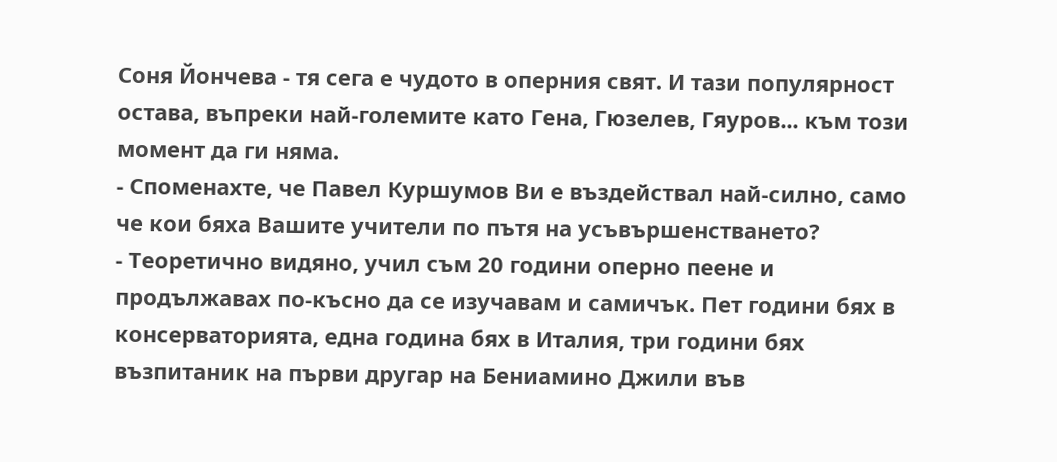Соня Йончева - тя сега е чудото в оперния свят. И тази популярност остава, въпреки най-големите като Гена, Гюзелев, Гяуров... към този момент да ги няма.
- Споменахте, че Павел Куршумов Ви е въздействал най-силно, само че кои бяха Вашите учители по пътя на усъвършенстването?
- Теоретично видяно, учил съм 20 години оперно пеене и продължавах по-късно да се изучавам и самичък. Пет години бях в консерваторията, една година бях в Италия, три години бях възпитаник на първи другар на Бениамино Джили във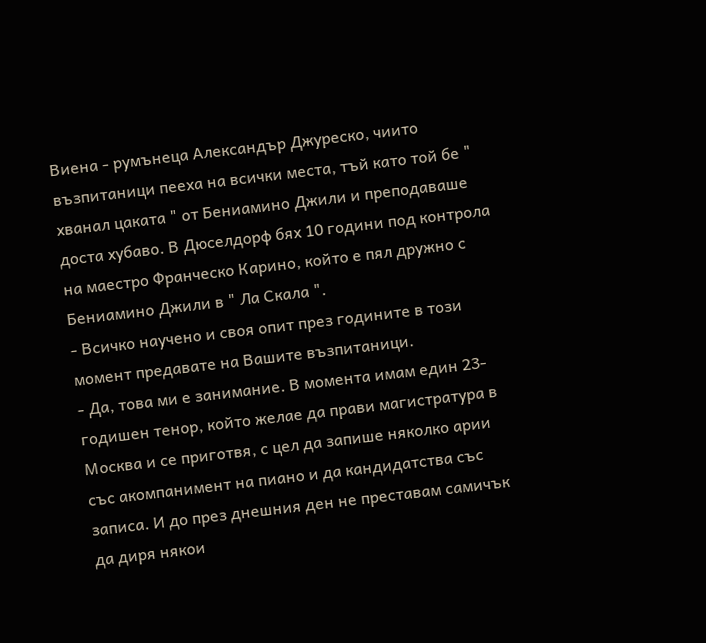Виена - румънеца Александър Джуреско, чиито възпитаници пееха на всички места, тъй като той бе " хванал цаката " от Бениамино Джили и преподаваше доста хубаво. В Дюселдорф бях 10 години под контрола на маестро Франческо Карино, който е пял дружно с Бениамино Джили в " Ла Скала ".
- Всичко научено и своя опит през годините в този момент предавате на Вашите възпитаници.
- Да, това ми е занимание. В момента имам един 23-годишен тенор, който желае да прави магистратура в Москва и се приготвя, с цел да запише няколко арии със акомпанимент на пиано и да кандидатства със записа. И до през днешния ден не преставам самичък да диря някои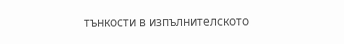тънкости в изпълнителското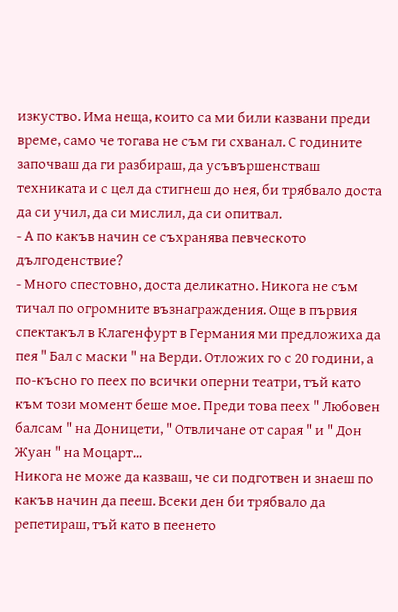изкуство. Има неща, които са ми били казвани преди време, само че тогава не съм ги схванал. С годините започваш да ги разбираш, да усъвършенстваш техниката и с цел да стигнеш до нея, би трябвало доста да си учил, да си мислил, да си опитвал.
- А по какъв начин се съхранява певческото дългоденствие?
- Много спестовно, доста деликатно. Никога не съм тичал по огромните възнаграждения. Още в първия спектакъл в Клагенфурт в Германия ми предложиха да пея " Бал с маски " на Верди. Отложих го с 20 години, а по-късно го пеех по всички оперни театри, тъй като към този момент беше мое. Преди това пеех " Любовен балсам " на Доницети, " Отвличане от сарая " и " Дон Жуан " на Моцарт...
Никога не може да казваш, че си подготвен и знаеш по какъв начин да пееш. Всеки ден би трябвало да репетираш, тъй като в пеенето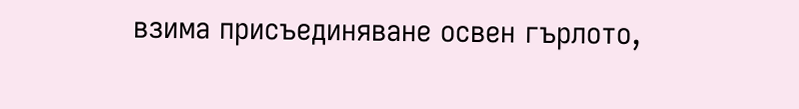взима присъединяване освен гърлото,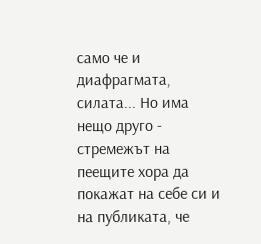само че и диафрагмата, силата... Но има нещо друго - стремежът на пеещите хора да покажат на себе си и на публиката, че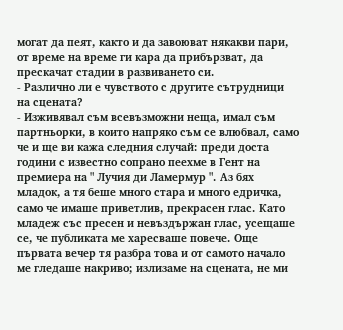могат да пеят, както и да завоюват някакви пари, от време на време ги кара да прибързват, да прескачат стадии в развиването си.
- Различно ли е чувството с другите сътрудници на сцената?
- Изживявал съм всевъзможни неща, имал съм партньорки, в които напряко съм се влюбвал, само че и ще ви кажа следния случай: преди доста години с известно сопрано пеехме в Гент на премиера на " Лучия ди Ламермур ". Аз бях младок, а тя беше много стара и много едричка, само че имаше приветлив, прекрасен глас. Като младеж със пресен и невъздържан глас, усещаше се, че публиката ме харесваше повече. Още първата вечер тя разбра това и от самото начало ме гледаше накриво; излизаме на сцената, не ми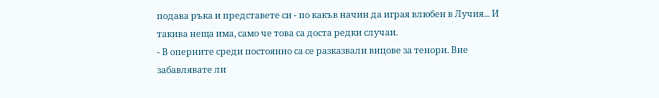подава ръка и представете си - по какъв начин да играя влюбен в Лучия... И такива неща има, само че това са доста редки случаи.
- В оперните среди постоянно са се разказвали вицове за тенори. Вие забавлявате ли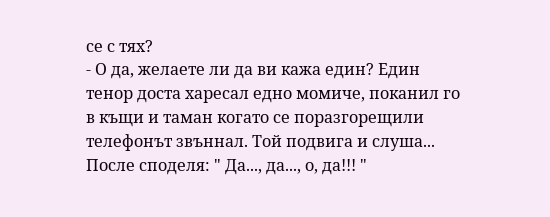се с тях?
- О да, желаете ли да ви кажа един? Един тенор доста харесал едно момиче, поканил го в къщи и таман когато се поразгорещили телефонът звъннал. Той подвига и слуша... После споделя: " Да..., да..., о, да!!! "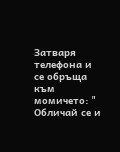Затваря телефона и се обръща към момичето: " Обличай се и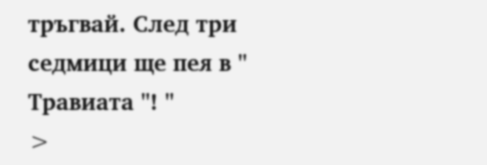тръгвай. След три седмици ще пея в " Травиата "! "
>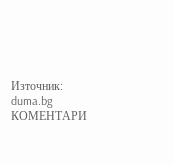Източник: duma.bg
КОМЕНТАРИ